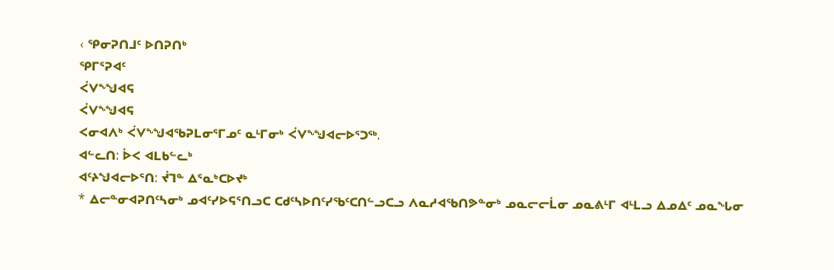‹ ᕿᓂᕈᑎᒧᑦ ᐅᑎᕈᑎᒃ
ᕿᒥᕐᕈᐊᑦ
ᐹᐯᖕᖑᐊᕋ
ᐹᐯᖕᖑᐊᕋ
ᐸᓂᐊᐱᒃ ᐹᐯᖕᖑᐊᖃᕈᒪᓂᕐᒥᓄᑦ ᓇᒻᒥᓂᒃ ᐹᐯᖕᖑᐊᓕᐅᕐᑐᖅ.
ᐊᓪᓚᑎ: ᐆᐸ ᐊᒪᑲᓪᓚᒃ
ᐊᑦᔨᖑᐊᓕᐅᕐᑎ: ᔫᒣᓐ ᐃᕐᓇᒃᑕᐅᔪᒃ
* ᐃᓕᓐᓂᐊᕈᑎᑦᓴᓂᒃ ᓄᐊᑦᓯᐅᕋᕐᑎᓗᑕ ᑕᑯᑦᓴᐅᑎᑦᓯᖃᑦᑕᑎᓪᓗᑕᓗ ᐱᓇᓱᐊᖃᑎᕗᓐᓂᒃ ᓄᓇᓕᓕᒫᓂ ᓄᓇᕕᒻᒥ ᐊᒻᒪᓗ ᐃᓄᐃᑦ ᓄᓇᖓᓂ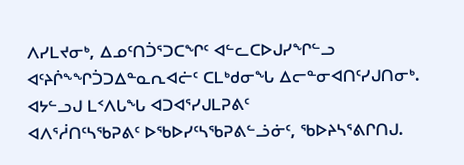ᐱᓯᒪᔪᓂᒃ, ᐃᓄᑦᑎᑑᕐᑐᑕᖏᑦ ᐊᓪᓚᑕᐅᒍᓯᖏᓪᓗ ᐊᑦᔨᒌᖕᖏᑑᑐᐃᓐᓇᕆᐊᓖᑦ ᑕᒪᒃᑯᓂᖓ ᐃᓕᓐᓂᐊᑎᑦᓯᒍᑎᓂᒃ.
ᐊᔭᓪᓗᒍ ᒪᑉᐱᒐᖓ ᐊᑐᐊᕐᓯᒍᒪᕈᕕᑦ
ᐊᐱᕐᓲᑎᑦᓴᖃᕈᕕᑦ ᐅᖃᐅᓯᑦᓴᖃᕈᕕᓪᓘᓃᑦ, ᖃᐅᔨᓴᕐᕕᒋᑎᒍ.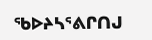ᖃᐅᔨᓴᕐᕕᒋᑎᒍ